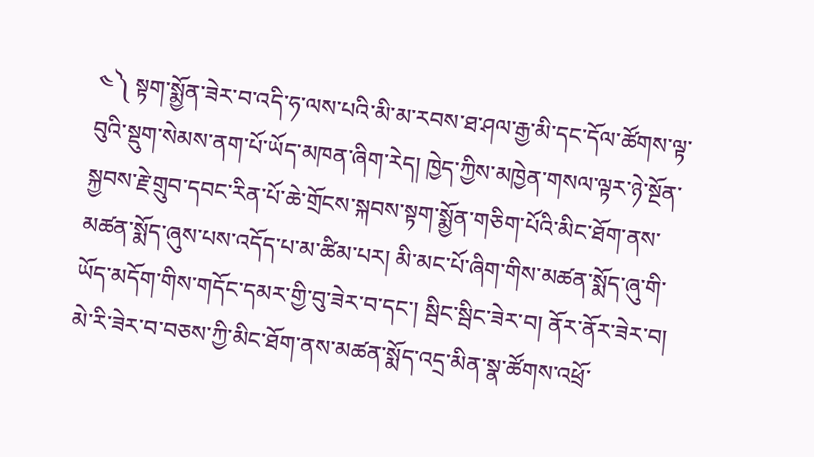༤༽ སྟག་སྨྱོན་ཟེར་བ་འདི་ཧ་ལས་པའི་མི་མ་རབས་ཐ་ཤལ་རྒྱ་མི་དང་དོལ་ཚོགས་ལྟ་བུའི་སྡུག་སེམས་ནག་པོ་ཡོད་མཁན་ཞིག་རེད། ཁྱེད་ཀྱིས་མཁྱེན་གསལ་ལྟར་ཉེ་སྔོན་སྐྱབས་རྗེ་གྲུབ་དབང་རིན་པོ་ཆེ་གྲོངས་སྐབས་སྟག་སྨྱོན་གཅིག་པོའི་མིང་ཐོག་ནས་མཚན་སྨོད་ཞུས་པས་འདོད་པ་མ་ཚིམ་པར། མི་མང་པོ་ཞིག་གིས་མཚན་སྨོད་ཞུ་གི་ཡོད་མདོག་གིས་གདོང་དམར་གྱི་བུ་ཟེར་བ་དང་། སྦིང་སྦིང་ཟེར་བ། ནོར་ནོར་ཟེར་བ། མེ་རི་ཟེར་བ་བཅས་ཀྱི་མིང་ཐོག་ནས་མཚན་སྨོད་འདྲ་མིན་སྣ་ཚོགས་འཕྲོ་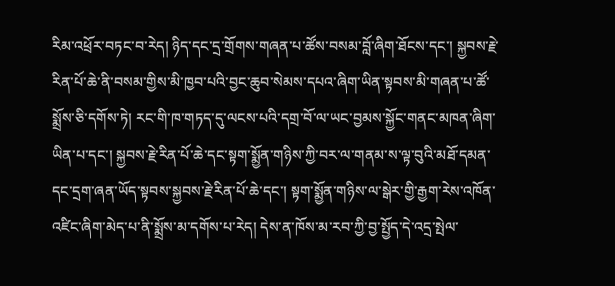རིམ་འཕྲོར་བཏང་བ་རེད། ཉིད་དང་དྲ་གྲོགས་གཞན་པ་ཚོས་བསམ་བློ་ཞིག་ཐོངས་དང་། སྐྱབས་རྗེ་རིན་པོ་ཆེ་ནི་བསམ་གྱིས་མི་ཁྱབ་པའི་བྱང་ཆུབ་སེམས་དཔའ་ཞིག་ཡིན་སྟབས་མི་གཞན་པ་ཚོ་སྨྲོས་ཅི་དགོས་ཏེ། རང་གི་ཁ་གཏད་དུ་ལངས་པའི་དགྲ་བོ་ལ་ཡང་བྱམས་སྐྱོང་གནང་མཁན་ཞིག་ཡིན་པ་དང་། སྐྱབས་རྗེ་རིན་པོ་ཆེ་དང་སྟག་སྨྱོན་གཉིས་ཀྱི་བར་ལ་གནམ་ས་ལྟ་བུའི་མཐོ་དམན་དང་དྲག་ཞན་ཡོད་སྟབས་སྐྱབས་རྗེ་རིན་པོ་ཆེ་དང་། སྟག་སྨྱོན་གཉིས་ལ་སྒེར་གྱི་རྒྱག་རེས་འཁོན་འཛིང་ཞིག་མེད་པ་ནི་སྨྲོས་མ་དགོས་པ་རེད། དེས་ན་ཁོས་མ་རབ་ཀྱི་བྱ་སྤྱོད་དེ་འདྲ་སྤེལ་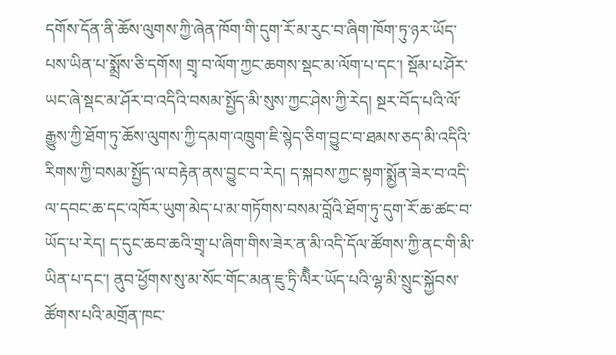དགོས་དོན་ནི་ཆོས་ལུགས་ཀྱི་ཞེན་ཁོག་གི་དུག་རོ་མ་རུང་བ་ཞིག་ཁོག་ཏུ་ཉར་ཡོད་པས་ཡིན་པ་སྨྲོས་ཅི་དགོས། གྲྭ་བ་ལོག་ཀྱང་ཆགས་སྡང་མ་ལོག་པ་དང་། སྡོམ་པ་ཤོེར་ཡང་ཞེ་སྡང་མ་ཤོར་བ་འདིའི་བསམ་སྤྱོད་མི་སུས་ཀྱང་ཤེས་ཀྱི་རེད། སྔར་བོད་པའི་ལོ་རྒྱུས་ཀྱི་ཐོག་ཏུ་ཆོས་ལུགས་ཀྱི་དམག་འཁྲུག་ཇི་སྙེད་ཅིག་བྱུང་བ་ཐམས་ཅད་མི་འདིའི་རིགས་ཀྱི་བསམ་སྤྱོད་ལ་བརྟེན་ནས་བྱུང་བ་རེད། ད་སྐབས་ཀྱང་སྟག་སྨྱོན་ཟེར་བ་འདི་ལ་དབང་ཆ་དང་འཁོར་ཡུག་མེད་པ་མ་གཏོགས་བསམ་བློའི་ཐོག་ཏུ་དུག་རོ་ཆ་ཚང་བ་ཡོད་པ་རེད། ད་དུང་ཆབ་ཆའི་གྲྭ་པ་ཞིག་གིས་ཟེར་ན་མི་འདི་དོལ་ཚོགས་ཀྱི་ནང་གི་མི་ཡིན་པ་དང་། ནུབ་ཕྱོགས་སུ་མ་སོང་གོང་མན་ཇུ་ཏྲི་ལིཻར་ཡོད་པའི་ལྷ་མི་སྲུང་སྐྱོབས་ཚོགས་པའི་མགྲོན་ཁང་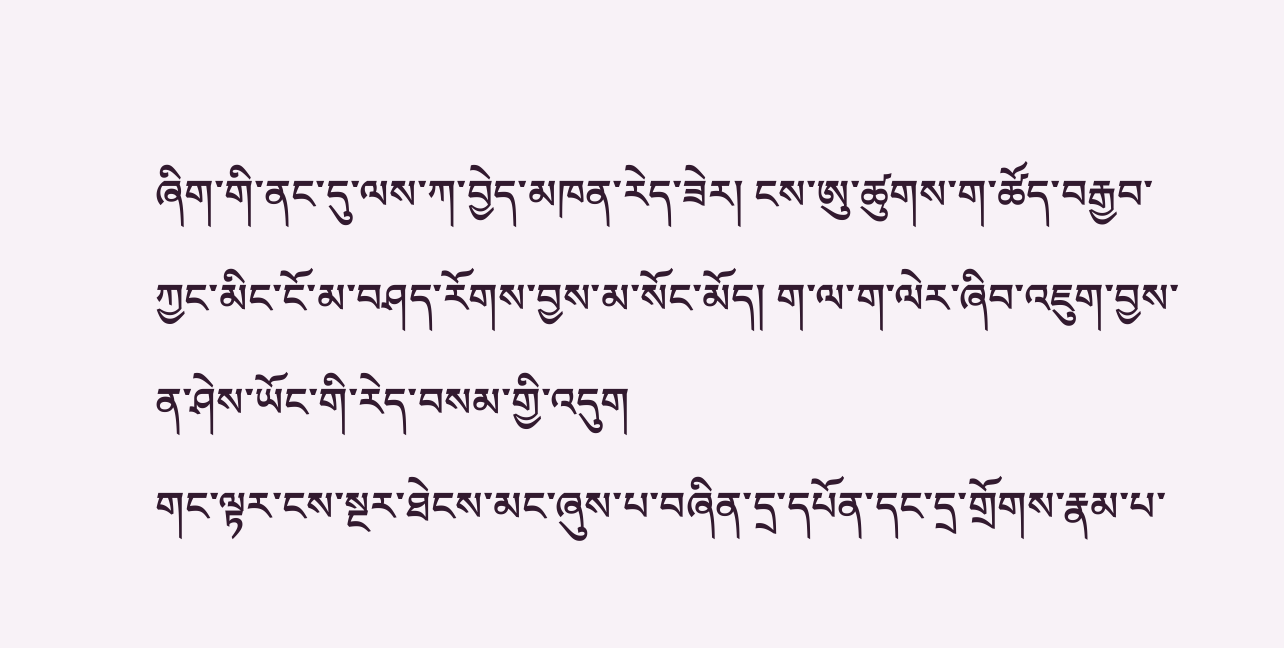ཞིག་གི་ནང་དུ་ལས་ཀ་བྱེད་མཁན་རེད་ཟེར། ངས་ཨུ་ཚུགས་ག་ཚོད་བརྒྱབ་ཀྱང་མིང་ངོ་མ་བཤད་རོགས་བྱས་མ་སོང་མོད། ག་ལ་ག་ལེར་ཞིབ་འཇུག་བྱས་ན་ཤེས་ཡོང་གི་རེད་བསམ་གྱི་འདུག
གང་ལྟར་ངས་སྔར་ཐེངས་མང་ཞུས་པ་བཞིན་དྲ་དཔོན་དང་དྲ་གྲོགས་རྣམ་པ་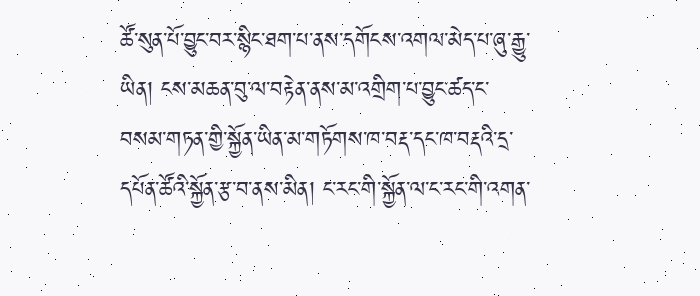ཚོ་སུན་པོ་བྱུང་བར་སྙིང་ཐག་པ་ནས་དགོངས་འགལ་མེད་པ་ཞུ་རྒྱུ་ཡིན། ངས་མཆན་བུ་ལ་བརྟེན་ནས་མ་འགྲིག་པ་བྱུང་ཚད་ང་བསམ་གཏན་གྱི་སྐྱོན་ཡིན་མ་གཏོགས་ཁ་བརྡ་དང་ཁ་བརྡའི་དྲ་དཔོན་ཚོའི་སྐྱོན་རྩ་བ་ནས་མིན། ང་རང་གི་སྐྱོན་ལ་ང་རང་གི་འགན་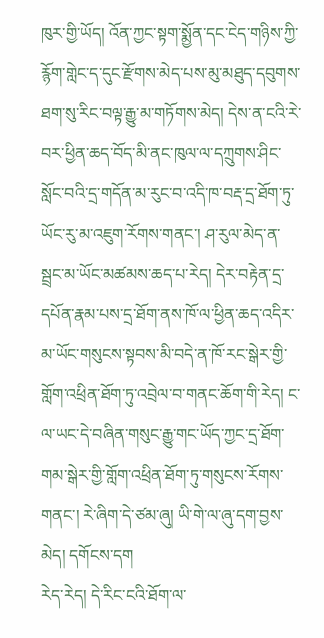ཁུར་གྱི་ཡོད། འོན་ཀྱང་སྟག་སྨྱོན་དང་ངེད་གཉིས་ཀྱི་རྙོག་གླེང་ད་དུང་རྫོགས་མེད་པས་མུ་མཐུད་དབུགས་ཐག་སུ་རིང་བལྟ་རྒྱུ་མ་གཏོགས་མེད། དེས་ན་ངའི་རེ་བར་ཕྱིན་ཆད་བོད་མི་ནང་ཁུལ་ལ་དཀྲུགས་ཤིང་སློང་བའི་དྲ་གདོན་མ་རུང་བ་འདི་ཁ་བརྡ་དྲ་ཐོག་ཏུ་ཡོང་རུ་མ་འཇུག་རོགས་གནང་། ཤ་རུལ་མེད་ན་སྦྲང་མ་ཡོང་མཚམས་ཆད་པ་རེད། དེར་བརྟེན་དྲ་དཔོན་རྣམ་པས་དྲ་ཐོག་ནས་ཁོ་ལ་ཕྱིན་ཆད་འདིར་མ་ཡོང་གསུངས་སྟབས་མི་བདེ་ན་ཁོ་རང་སྒེར་གྱི་གློག་འཕྲིན་ཐོག་ཏུ་འབྲེལ་བ་གནང་ཆོག་གི་རེད། ང་ལ་ཡང་དེ་བཞིན་གསུང་རྒྱུ་གང་ཡོད་ཀྱང་དྲ་ཐོག་གམ་སྒེར་གྱི་གློག་འཕྲིན་ཐོག་ཏུ་གསུངས་རོགས་གནང་། རེ་ཞིག་དེ་ཙམ་ཞུ། ཡི་གེ་ལ་ཞུ་དག་བྱས་མེད། དགོངས་དག
རེད་རེད། དེ་རིང་ངའི་ཐོག་ལ་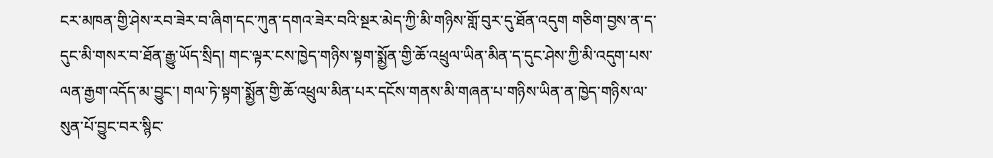ངར་མཁན་གྱི་ཤེས་རབ་ཟེར་བ་ཞིག་དང་ཀུན་དགའ་ཟེར་བའི་སྔར་མེད་ཀྱི་མི་གཉིས་གློ་བུར་དུ་ཐོན་འདུག གཅིག་བྱས་ན་ད་དུང་མི་གསར་བ་ཐོན་རྒྱུ་ཡོད་སྲིད། གང་ལྟར་ངས་ཁྱེད་གཉིས་སྟག་སྨྱོན་གྱི་ཆོ་འཕྲུལ་ཡིན་མིན་ད་དུང་ཤེས་ཀྱི་མི་འདུག་པས་ལན་རྒྱག་འདོད་མ་བྱུང་། གལ་ཏེ་སྟག་སྨྱོན་གྱི་ཆོ་འཕྲུལ་མིན་པར་དངོས་གནས་མི་གཞན་པ་གཉིས་ཡིན་ན་ཁྱེད་གཉིས་ལ་སུན་པོ་བྱུང་བར་སྙིང་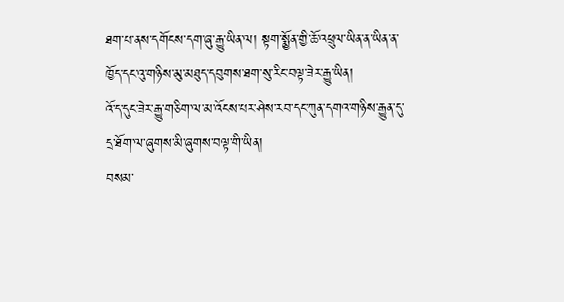ཐག་པ་ནས་དགོངས་དག་ཞུ་རྒྱུ་ཡིན་ལ། སྟག་སྨྱོན་གྱི་ཆོ་འཕྲུལ་ཡིན་ན་ཡིན་ན་ཁྱོད་དང་འུ་གཉིས་མུ་མཐུད་དབུགས་ཐག་སུ་རིང་བལྟ་ཟེར་རྒྱུ་ཡིན།
འོ་ད་དུང་ཟེར་རྒྱུ་གཅིག་ལ་མ་འོངས་པར་ཤེས་རབ་དང་ཀུན་དགའ་གཉིས་རྒྱུན་དུ་དྲ་ཐོག་ལ་ཞུགས་མི་ཞུགས་བལྟ་གི་ཡིན།
བསམ་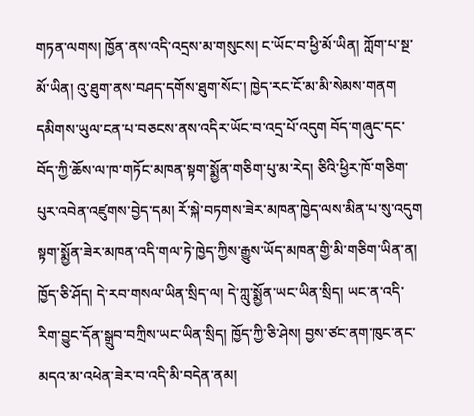གཏན་ལགས། ཁྱོན་ནས་འདི་འདྲས་མ་གསུངས། ང་ཡོང་བ་ཕྱི་མོ་ཡིན། ཀློག་པ་སྔ་མོ་ཡིན། འུ་ཐུག་ནས་བཤད་དགོས་ཐུག་སོང་། ཁྱེད་རང་ངོ་མ་མི་སེམས་གནག དམིགས་ཡུལ་ངན་པ་བཅངས་ནས་འདིར་ཡོང་བ་འདྲ་པོ་འདུག བོད་གཞུང་དང་བོད་ཀྱི་ཆོས་ལ་ཁ་གཏོང་མཁན་སྟག་སྨྱོན་གཅིག་པུ་མ་རེད། ཅིའི་ཕྱིར་ཁོ་གཅིག་པུར་འབེན་འཛུགས་བྱེད་དམ། རོ་སྐེ་བཏགས་ཟེར་མཁན་ཁྱེད་ལས་མིན་པ་སུ་འདུག
སྟག་སྨྱོན་ཟེར་མཁན་འདི་གལ་ཏེ་ཁྱེད་ཀྱིས་རྒྱུས་ཡོད་མཁན་གྱི་མི་གཅིག་ཡིན་ན། ཁྱོད་ཅི་ཤོད། དེ་རབ་གསལ་ཡིན་སྲིད་ལ། དེ་ཀླུ་སྨྱོན་ཡང་ཡིན་སྲིད། ཡང་ན་འདི་རིག་བྱུང་དོན་སྒྲུབ་བཀྲིས་ཡང་ཡིན་སྲིད། ཁྱོད་ཀྱི་ཅི་ཤེས། བྱས་ཙང་ནག་ཁུང་ནང་མདའ་མ་འཕེན་ཟེར་བ་འདི་མི་བདེན་ནམ།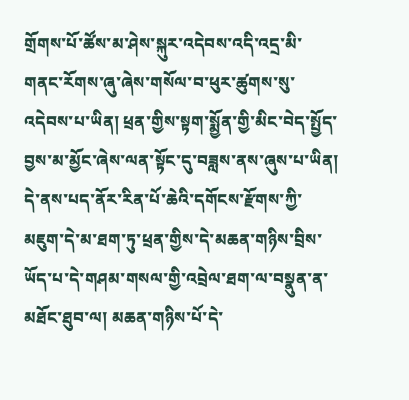གྲོགས་པོ་ཚོས་མ་ཤེས་སྐུར་འདེབས་འདི་འདྲ་མི་གནང་རོགས་ཞུ་ཞེས་གསོལ་བ་ཕུར་ཚུགས་སུ་འདེབས་པ་ཡིན། ཕྲན་གྱིས་སྟག་སྨྱོན་གྱི་མིང་བེད་སྤྱོད་བྱས་མ་མྱོང་ཞེས་ལན་སྟོང་དུ་བཟླས་ནས་ཞུས་པ་ཡིན། དེ་ནས་པད་ནོར་རིན་པོ་ཆེའི་དགོངས་རྫོགས་ཀྱི་མཇུག་དེ་མ་ཐག་ཏུ་ཕྲན་གྱིས་དེ་མཆན་གཉིས་བྲིས་ཡོད་པ་དེ་གཤམ་གསལ་གྱི་འབྲེལ་ཐག་ལ་བསྣུན་ན་མཐོང་ཐུབ་ལ། མཆན་གཉིས་པོ་དེ་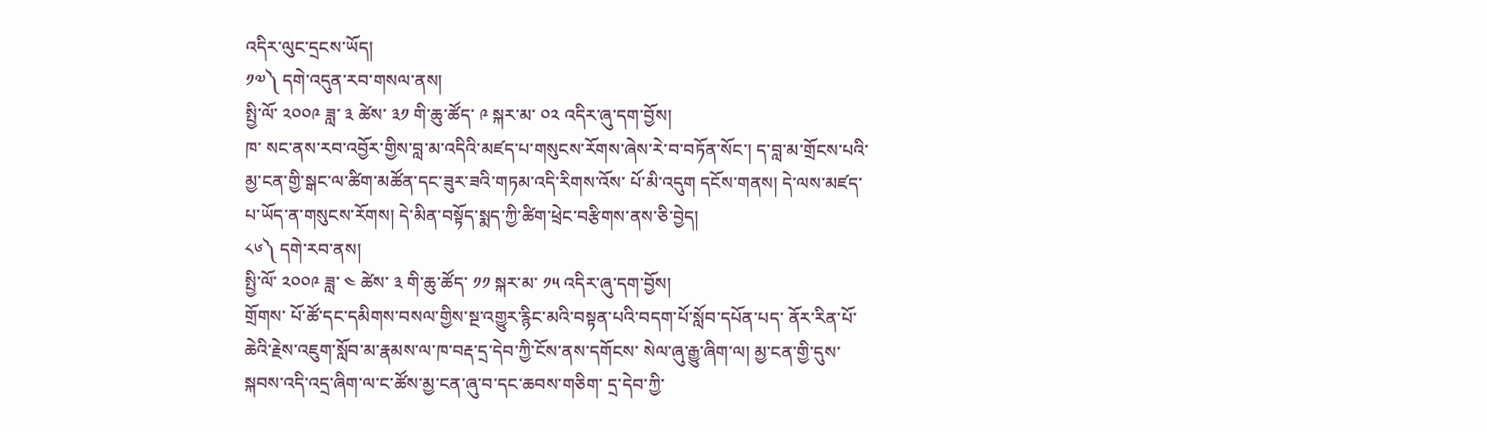འདིར་ལུང་དྲངས་ཡོད།
༡༧༽ དགེ་འདུན་རབ་གསལ་ནས།
སྤྱི་ལོ་ ༢༠༠༩ ཟླ་ ༣ ཚེས་ ༣༡ གི་ཆུ་ཚོད་ ༩ སྐར་མ་ ༠༢ འདིར་ཞུ་དག་བྱོས།
ཁ་ སང་ནས་རབ་འབྱོར་གྱིས་བླ་མ་འདིའི་མཛད་པ་གསུངས་རོགས་ཞེས་རེ་བ་བཏོན་སོང་། ད་བླ་མ་གྲོངས་པའི་མྱ་ངན་གྱི་སྒང་ལ་ཚིག་མཚོན་དང་ཟུར་ཟའི་གཏམ་འདི་རིགས་འོས་ པོ་མི་འདུག དངོས་གནས། དེ་ལས་མཛད་པ་ཡོད་ན་གསུངས་རོགས། དེ་མིན་བསྟོད་སྨད་ཀྱི་ཚིག་ཕྲེང་བརྩིགས་ནས་ཅི་བྱེད།
༨༦༽ དགེ་རབ་ནས།
སྤྱི་ལོ་ ༢༠༠༩ ཟླ་ ༤ ཚེས་ ༣ གི་ཆུ་ཚོད་ ༡༡ སྐར་མ་ ༡༥ འདིར་ཞུ་དག་བྱོས།
གྲོགས་ པོ་ཚོ་དང་དམིགས་བསལ་གྱིས་སྔ་འགྱུར་རྙིང་མའི་བསྟན་པའི་བདག་པོ་སློབ་དཔོན་པད་ ནོར་རིན་པོ་ཆེའི་རྗེས་འཇུག་སློབ་མ་རྣམས་ལ་ཁ་བརྡ་དྲ་དེབ་ཀྱི་ངོས་ནས་དགོངས་ སེལ་ཞུ་རྒྱུ་ཞིག་ལ། མྱ་ངན་གྱི་དུས་སྐབས་འདི་འདྲ་ཞིག་ལ་ང་ཚོས་མྱ་ངན་ཞུ་བ་དང་ཆབས་གཅིག་ དྲ་དེབ་ཀྱི་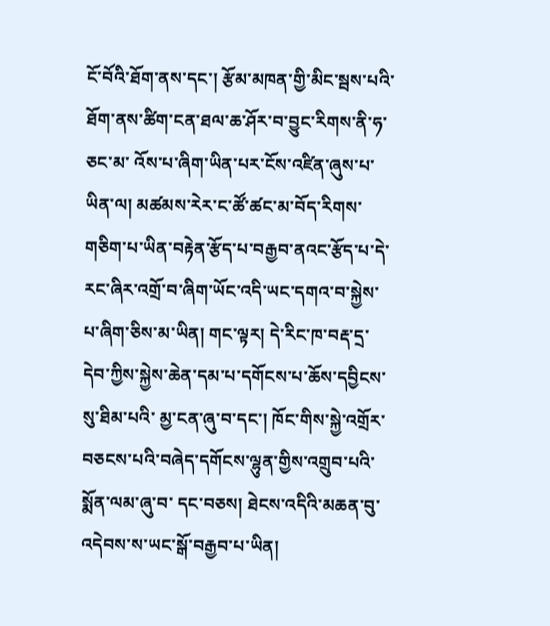ངོ་བོའི་ཐོག་ནས་དང་། རྩོམ་མཁན་གྱི་མིང་སྦས་པའི་ཐོག་ནས་ཚིག་ངན་ཐལ་ཆ་ཤོར་བ་བྱུང་རིགས་ནི་ཧ་ཅང་མ་ འོས་པ་ཞིག་ཡིན་པར་ངོས་འཛིན་ཞུས་པ་ཡིན་ལ། མཚམས་རེར་ང་ཚོ་ཚང་མ་བོད་རིགས་གཅིག་པ་ཡིན་བརྟེན་རྩོད་པ་བརྒྱབ་ནའང་རྩོད་པ་དེ་ རང་ཞིར་འགྲོ་བ་ཞིག་ཡོང་འདི་ཡང་དགའ་བ་སྐྱེས་པ་ཞིག་ཅིས་མ་ཡིན། གང་ལྟར། དེ་རིང་ཁ་བརྡ་དྲ་དེབ་ཀྱིས་སྐྱེས་ཆེན་དམ་པ་དགོངས་པ་ཆོས་དབྱིངས་སུ་ཐིམ་པའི་ མྱ་ངན་ཞུ་བ་དང་། ཁོང་གིས་སྐྱེ་འགྲོར་བཅངས་པའི་བཞེད་དགོངས་ལྷུན་གྱིས་འགྲུབ་པའི་སྨོན་ལམ་ཞུ་བ་ དང་བཅས། ཐེངས་འདིའི་མཆན་བུ་འདེབས་ས་ཡང་སྒོ་བརྒྱབ་པ་ཡིན།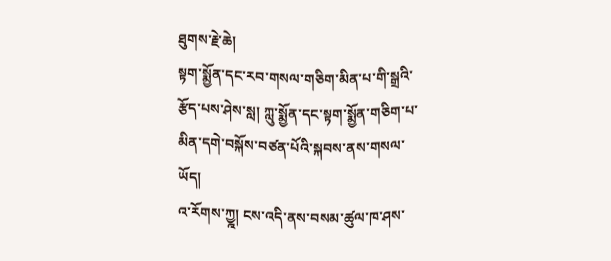ཐུགས་རྗེ་ཆེ།
སྟག་སྨྱོན་དང་རབ་གསལ་གཅིག་མིན་པ་གི་སྒྲའི་རྩོད་པས་ཤེས་སླ། ཀླུ་སྨྱོན་དང་སྟག་སྨྱོན་གཅིག་པ་མིན་དགེ་བསྐོས་བཙན་པོའི་སྐབས་ནས་གསལ་ཡོད།
འ་རོགས་ཀྱྰ། ངས་འདི་ནས་བསམ་ཚུལ་ཁ་ཤས་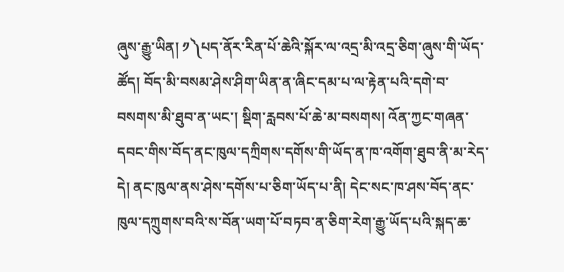ཞུས་རྒྱུ་ཡིན། ༡༽པད་ནོར་རིན་པོ་ཆེའི་སྐོར་ལ་འདྲ་མི་འདྲ་ཅིག་ཞུས་གི་ཡོད་ཚོད། བོད་མི་བསམ་ཤེས་ཤིག་ཡིན་ན་ཞིང་དམ་པ་ལ་རྟེན་པའི་དགེ་བ་བསགས་མི་ཐུབ་ན་ཡང་། སྡིག་རླབས་པོ་ཆེ་མ་བསགས། འོན་ཀྱང་གཞན་དབང་གིས་བོད་ནང་ཁུལ་དཀྲིགས་དགོས་གི་ཡོད་ན་ཁ་འགོག་ཐུབ་ནི་མ་རེད་དེ། ནང་ཁུལ་ནས་ཤེས་དགོས་པ་ཅིག་ཡོད་པ་ནི། དེང་སང་ཁ་ཤས་བོད་ནང་ཁུལ་དཀྲུགས་བའི་ས་བོན་ཡག་པོ་བཏབ་ན་ཅིག་རེག་རྒྱུ་ཡོད་པའི་སྐད་ཆ་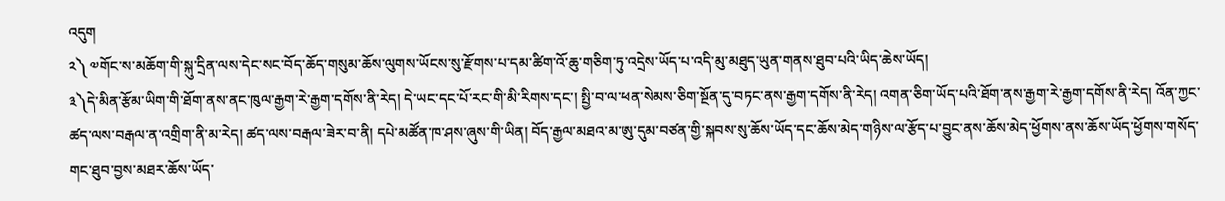འདུག
༢༽ ༧གོང་ས་མཆོག་གི་སྐུ་དྲིན་ལས་དེང་སང་བོད་ཆོད་གསུམ་ཆོས་ལུགས་ཡོངས་སུ་རྫོགས་པ་དམ་ཚིག་འོ་ཆུ་གཅིག་ཏུ་འདྲེས་ཡོད་པ་འདི་མུ་མཐུད་ཡུན་གནས་ཐུབ་པའི་ཡིད་ཆེས་ཡོད།
༣༽དེ་མིན་རྩོམ་ཡིག་གི་ཐོག་ནས་ནང་ཁུལ་རྒྱག་རེ་རྒྱག་དགོས་ནི་རེད། དེ་ཡང་དང་པོ་རང་གི་མི་རིགས་དང་། སྤྱི་བ་ལ་ཕན་སེམས་ཅིག་སྔོན་དུ་བཏང་ནས་རྒྱག་དགོས་ནི་རེད། འགན་ཅིག་ཡོད་པའི་ཐོག་ནས་རྒྱག་རེ་རྒྱག་དགོས་ནི་རེད། འོན་ཀྱང་ཚད་ལས་བརྒལ་ན་འགྲིག་ནི་མ་རེད། ཚད་ལས་བརྒལ་ཟེར་བ་ནི། དཔེ་མཚོན་ཁ་ཤས་ཞུས་གི་ཡིན། བོད་རྒྱལ་མཐའ་མ་ཨུ་དུམ་བཙན་གྱི་སྐབས་སུ་ཆོས་ཡོད་དང་ཆོས་མེད་གཉིས་ལ་རྩོད་པ་བྱུང་ནས་ཆོས་མེད་ཕྱོགས་ནས་ཆོས་ཡོད་ཕྱོགས་གསོད་གང་ཐུབ་བྱས་མཐར་ཆོས་ཡོད་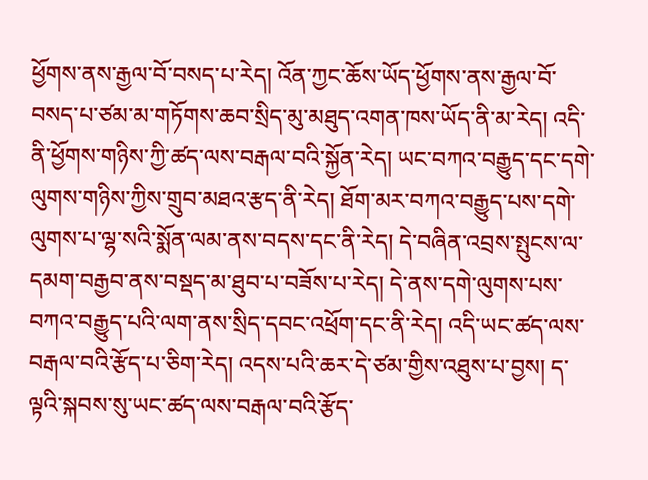ཕྱོགས་ནས་རྒྱལ་བོ་བསད་པ་རེད། འོན་ཀྱང་ཆོས་ཡོད་ཕྱོགས་ནས་རྒྱལ་བོ་བསད་པ་ཙམ་མ་གཏོགས་ཆབ་སྲིད་མུ་མཐུད་འགན་ཁས་ཡོད་ནི་མ་རེད། འདི་ནི་ཕྱོགས་གཉིས་ཀྱི་ཚད་ལས་བརྒལ་བའི་སྐྱོན་རེད། ཡང་བཀའ་བརྒྱུད་དང་དགེ་ལུགས་གཉིས་ཀྱིས་གྲུབ་མཐའ་རྩད་ནི་རེད། ཐོག་མར་བཀའ་བརྒྱུད་པས་དགེ་ལུགས་པ་ལྷ་སའི་སྨོན་ལམ་ནས་བདས་དང་ནི་རེད། དེ་བཞིན་འབྲས་སྤུངས་ལ་དམག་བརྒྱབ་ནས་བསྡད་མ་ཐུབ་པ་བཟོས་པ་རེད། དེ་ནས་དགེ་ལུགས་པས་བཀའ་བརྒྱུད་པའི་ལག་ནས་སྲིད་དབང་འཕྲོག་དང་ནི་རེད། འདི་ཡང་ཚད་ལས་བརྒལ་བའི་རྩོད་པ་ཅིག་རེད། འདས་པའི་ཆར་དེ་ཙམ་གྱིས་འཐུས་པ་བྱས། ད་ལྟའི་སྐབས་སུ་ཡང་ཚད་ལས་བརྒལ་བའི་རྩོད་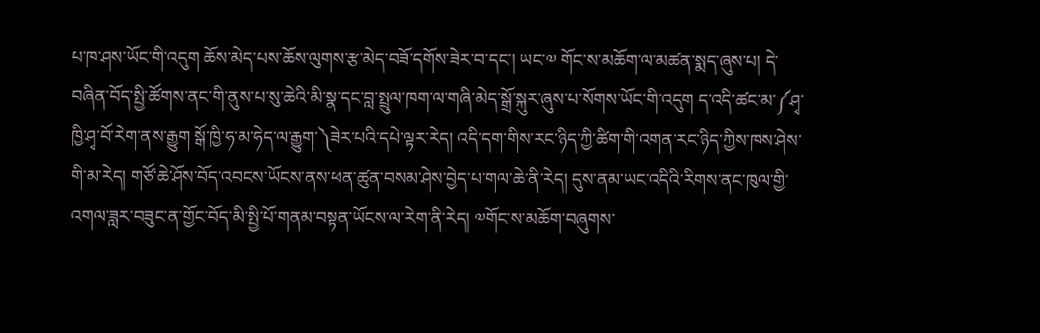པ་ཁ་ཤས་ཡོང་གི་འདུག ཆོས་མེད་པས་ཆོས་ལུགས་རྩ་མེད་བཟོ་དགོས་ཟེར་བ་དང་། ཡང་༧ གོང་ས་མཆོག་ལ་མཚན་སྨད་ཞུས་པ། དེ་བཞིན་བོད་སྤྱི་ཚོགས་ནང་གི་ནུས་པ་སུ་ཆེའི་མི་སྣ་དང་བླ་སྤྲུལ་ཁག་ལ་གཞི་མེད་སྒྲོ་སྐུར་ཞུས་པ་སོགས་ཡོང་གི་འདུག ད་འདི་ཚང་མ་༼ཤྭ་ཁྱི་ཤྭ་བོ་རེག་ནས་རྒྱུག སྒོ་ཁྱི་ཧ་མ་ཧེད་ལ་རྒྱུག་༽ཟེར་པའི་དཔེ་ལྟར་རེད། འདི་དག་གིས་རང་ཉིད་ཀྱི་ཚིག་གི་འགན་རང་ཉིད་ཀྱིས་ཁས་ཤེས་གི་མ་རེད། གཙོ་ཆེ་ཤོས་བོད་འབངས་ཡོངས་ནས་ཕན་ཚུན་བསམ་ཤེས་བྱེད་པ་གལ་ཆེ་ནི་རེད། དུས་ནམ་ཡང་འདིའི་རིགས་ནང་ཁུལ་གྱི་འགལ་ཟླར་བཟུང་ན་གྱོང་བོད་མི་སྤྱི་པོ་གནམ་བསྟན་ཡོངས་ལ་རེག་ནི་རེད། ༧གོང་ས་མཆོག་བཞུགས་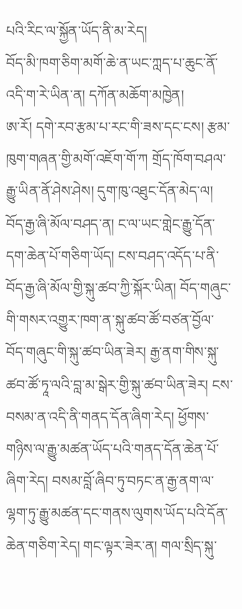པའི་རིང་ལ་སྐྱོན་ཡོད་ནི་མ་རེད།
བོད་མི་ཁག་ཅིག་མགོ་ཆེ་ན་ཡང་ཀླད་པ་ཆུང་ནོ་འདི་ག་རེ་ཡིན་ན། དཀོན་མཆོག་མཁྱེན།
ཨ་རོ། དགེ་རབ་རྩམ་པ་རང་གི་ཟས་དང་ངས། རྩམ་ཁུག་གཞན་གྱི་མགོ་འཇོག་གོ་ཀ གྲོད་ཁོག་བཤལ་རྒྱུ་ཡིན་ནོ་ཤེས་ཤེས། དུག་ཁུ་འཐུང་དོན་མེད་ལ།
བོད་རྒྱ་ཞི་མོལ་བཤད་ན། ང་ལ་ཡང་གླེང་རྒྱུ་དོན་དག་ཆེན་པོ་གཅིག་ཡོད། ངས་བཤད་འདོད་པ་ནི་བོད་རྒྱ་ཞི་མོལ་གྱི་སྐུ་ཚབ་ཀྱི་སྐོར་ཡིན། བོད་གཞུང་གི་གསར་འགྱུར་ཁག་ན་སྐུ་ཚབ་ཚོ་བཙན་བྱོལ་བོད་གཞུང་གི་སྐུ་ཚབ་ཡིན་ཟེར། རྒྱ་ནག་གིས་སྐུ་ཚབ་ཚོ་ཏཱ་ལའི་བླ་མ་སྒེར་གྱི་སྐུ་ཚབ་ཡིན་ཟེར། ངས་བསམ་ན་འདི་ནི་གནད་དོན་ཞིག་རེད། ཕྱོགས་གཉིས་ལ་རྒྱུ་མཚན་ཡོད་པའི་གནད་དོན་ཆེན་པོ་ཞིག་རེད། བསམ་བློ་ཞིབ་ཏུ་བཏང་ན་རྒྱ་ནག་ལ་ལྷག་ཏུ་རྒྱུ་མཚན་དང་གནས་ལུགས་ཡོད་པའི་དོན་ཆེན་གཅིག་རེད། གང་ལྟར་ཟེར་ན། གལ་སྲིད་སྐུ་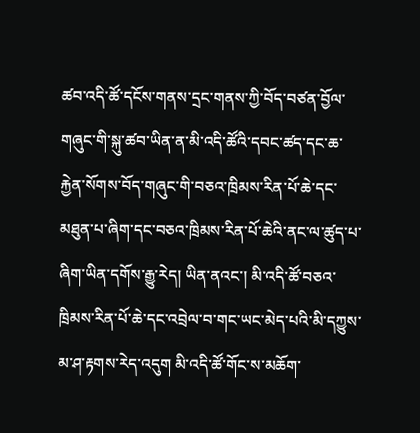ཚབ་འདི་ཚོ་དངོས་གནས་དྲང་གནས་ཀྱི་བོད་བཙན་བྱོལ་གཞུང་གི་སྐུ་ཚབ་ཡིན་ན་མི་འདི་ཚོའི་དབང་ཚད་དང་ཆ་རྐྱེན་སོགས་བོད་གཞུང་གི་བཅའ་ཁྲིམས་རིན་པོ་ཆེ་དང་མཐུན་པ་ཞིག་དང་བཅའ་ཁྲིམས་རིན་པོ་ཆེའི་ནང་ལ་ཚུད་པ་ཞིག་ཡིན་དགོས་རྒྱུ་རེད། ཡིན་ནའང་། མི་འདི་ཚོ་བཅའ་ཁྲིམས་རིན་པོ་ཆེ་དང་འབྲེལ་བ་གང་ཡང་མེད་པའི་མི་དཀྱུས་མ་ཤ་རྟགས་རེད་འདུག མི་འདི་ཚོ་གོང་ས་མཆོག་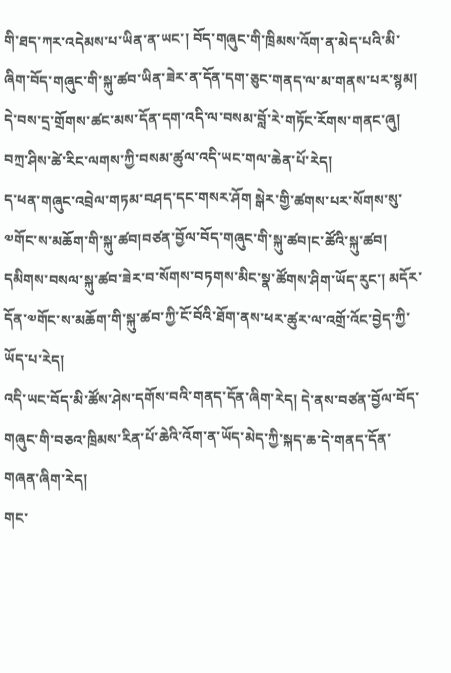གི་ཐད་ཀར་འདེམས་པ་ཡིན་ན་ཡང་། བོད་གཞུང་གི་ཁྲིམས་འོག་ན་མེད་པའི་མི་ཞིག་བོད་གཞུང་གི་སྐུ་ཚབ་ཡིན་ཟེར་ན་དོན་དག་ཅུང་གནད་ལ་མ་གནས་པར་སྙམ། དེ་བས་དྲ་གྲོགས་ཚང་མས་དོན་དག་འདི་ལ་བསམ་བློ་རེ་གཏོང་རོགས་གནང་ཞུ།
བཀྲ་ཤིས་ཚེ་རིང་ལགས་ཀྱི་བསམ་ཚུལ་འདི་ཡང་གལ་ཆེན་པོ་རེད།
ད་ཕན་གཞུང་འབྲེལ་གཏམ་བཤད་དང་གསར་ཤོག སྒེར་གྱི་ཚགས་པར་སོགས་སུ་༧གོང་ས་མཆོག་གི་སྐུ་ཚབ།བཙན་བྱོལ་བོད་གཞུང་གི་སྐུ་ཚབ།ང་ཚོའི་སྐུ་ཚབ།
དམིགས་བསལ་སྐུ་ཚབ་ཟེར་བ་སོགས་བཏགས་མིང་སྣ་ཚོགས་ཤིག་ཡོད་རུང་། མདོར་དོན་༧གོང་ས་མཆོག་གི་སྐུ་ཚབ་ཀྱི་ངོ་བོའི་ཐོག་ནས་ཕར་ཚུར་ལ་འགྲོ་འོང་བྱེད་ཀྱི་ཡོད་པ་རེད།
འདི་ཡང་བོད་མི་ཚོས་ཤེས་དགོས་བའི་གནད་དོན་ཞིག་རེད། དེ་ནས་བཙན་བྱོལ་བོད་གཞུང་གི་བཅའ་ཁྲིམས་རིན་པོ་ཆེའི་འོག་ན་ཡོད་མེད་ཀྱི་སྐད་ཆ་དེ་གནད་དོན་གཞན་ཞིག་རེད།
གང་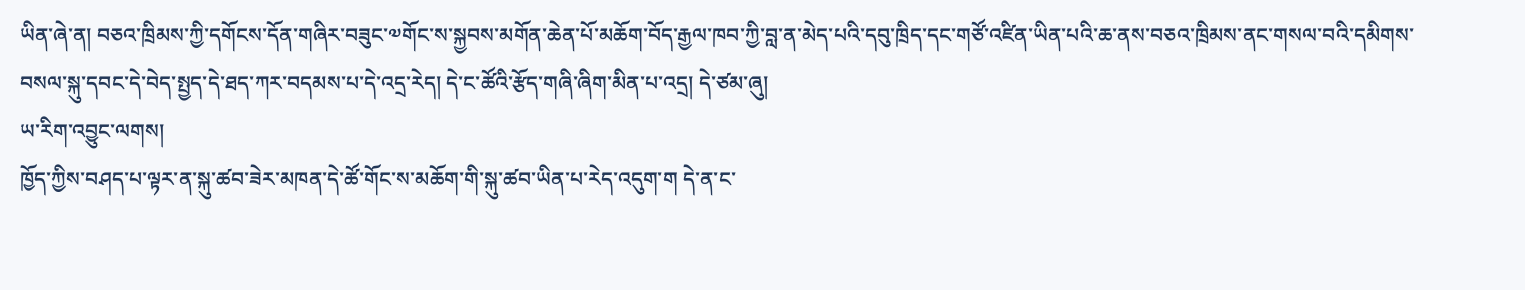ཡིན་ཞེ་ན། བཅའ་ཁྲིམས་ཀྱི་དགོངས་དོན་གཞིར་བཟུང་༧གོང་ས་སྐྱབས་མགོན་ཆེན་པོ་མཆོག་བོད་རྒྱལ་ཁབ་ཀྱི་བླ་ན་མེད་པའི་དབུ་ཁྲིད་དང་གཙོ་འཛིན་ཡིན་པའི་ཆ་ནས་བཅའ་ཁྲིམས་ནང་གསལ་བའི་དམིགས་བསལ་སྐུ་དབང་དེ་བེད་སྤྱད་དེ་ཐད་ཀར་བདམས་པ་དེ་འདྲ་རེད། དེ་ང་ཚོའི་རྩོད་གཞི་ཞིག་མིན་པ་འདྲ། དེ་ཙམ་ཞུ།
ཡ་རིག་འབྱུང་ལགས།
ཁྱོད་ཀྱིས་བཤད་པ་ལྟར་ན་སྐུ་ཚབ་ཟེར་མཁན་དེ་ཚོ་གོང་ས་མཆོག་གི་སྐུ་ཚབ་ཡིན་པ་རེད་འདུག་ག དེ་ན་ང་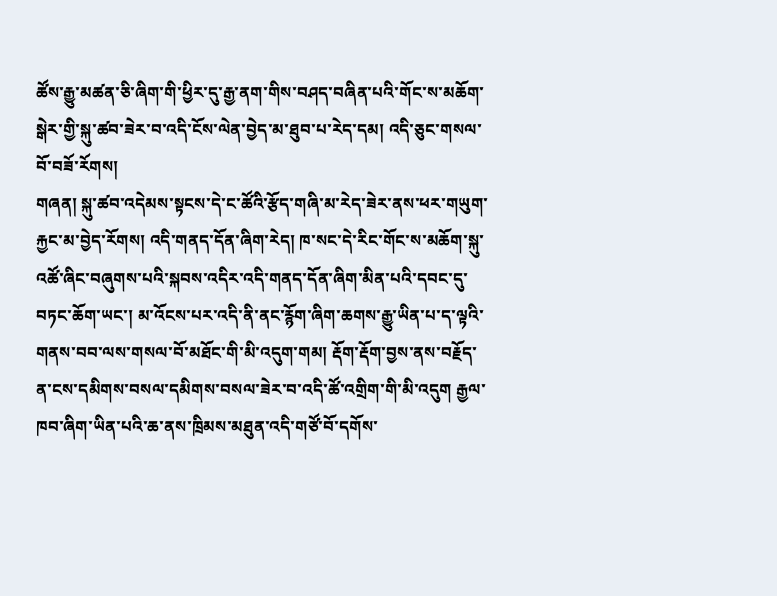ཚོས་རྒྱུ་མཚན་ཅི་ཞིག་གི་ཕྱིར་དུ་རྒྱ་ནག་གིས་བཤད་བཞིན་པའི་གོང་ས་མཆོག་སྒེར་གྱི་སྐུ་ཚབ་ཟེར་བ་འདི་ངོས་ལེན་བྱེད་མ་ཐུབ་པ་རེད་དམ། འདི་ཅུང་གསལ་བོ་བཟོ་རོགས།
གཞན། སྐུ་ཚབ་འདེམས་སྟངས་དེ་ང་ཚོའི་རྩོད་གཞི་མ་རེད་ཟེར་ནས་ཕར་གཡུག་རྐྱང་མ་བྱེད་རོགས། འདི་གནད་དོན་ཞིག་རེད། ཁ་སང་དེ་རིང་གོང་ས་མཆོག་སྐུ་འཚོ་ཞིང་བཞུགས་པའི་སྐབས་འདིར་འདི་གནད་དོན་ཞིག་མིན་པའི་དབང་དུ་བཏང་ཆོག་ཡང་། མ་འོངས་པར་འདི་ནི་ནང་རྙོག་ཞིག་ཆགས་རྒྱུ་ཡིན་པ་ད་ལྟའི་གནས་བབ་ལས་གསལ་བོ་མཐོང་གི་མི་འདུག་གམ། རྡོག་རྡོག་བྱས་ནས་བརྗོད་ན་ངས་དམིགས་བསལ་དམིགས་བསལ་ཟེར་བ་འདི་ཚོ་འགྲིག་གི་མི་འདུག རྒྱལ་ཁབ་ཞིག་ཡིན་པའི་ཆ་ནས་ཁྲིམས་མཐུན་འདི་གཙོ་བོ་དགོས་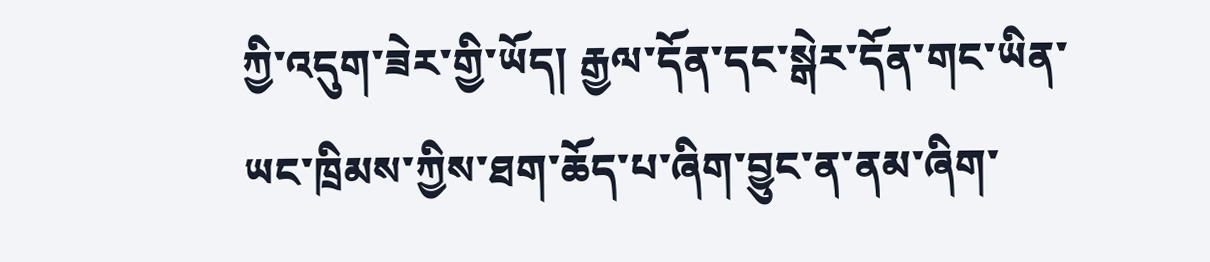ཀྱི་འདུག་ཟེར་གྱི་ཡོད། རྒྱལ་དོན་དང་སྒེར་དོན་གང་ཡིན་ཡང་ཁྲིམས་ཀྱིས་ཐག་ཆོད་པ་ཞིག་བྱུང་ན་ནམ་ཞིག་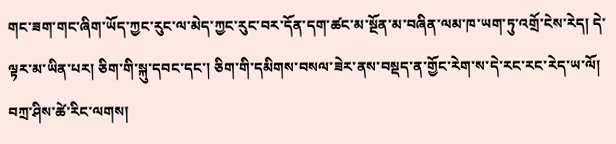གང་ཟག་གང་ཞིག་ཡོད་ཀྱང་རུང་ལ་མེད་ཀྱང་རུང་བར་དོན་དག་ཚང་མ་སྔོན་མ་བཞིན་ལམ་ཁ་ཡག་ཏུ་འགྲོ་ངེས་རེད། དེ་ལྟར་མ་ཡིན་པར། ཅིག་གི་སྐུ་དབང་དང་། ཅིག་གི་དམིགས་བསལ་ཟེར་ནས་བསྡད་ན་གྱོང་རེག་ས་དེ་རང་རང་རེད་ཡ་ལོ།
བཀྲ་ཤིས་ཚེ་རིང་ལགས།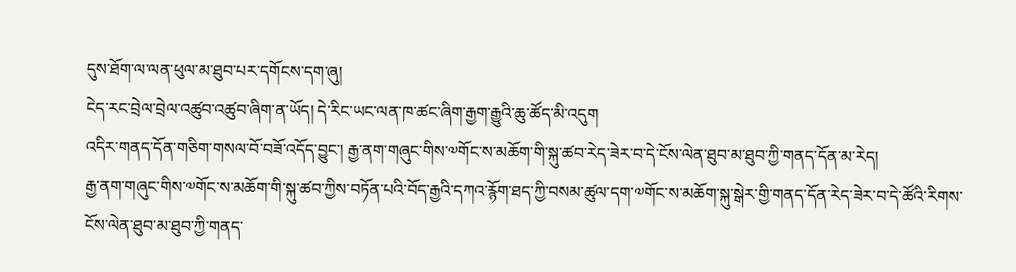དུས་ཐོག་ལ་ལན་ཕུལ་མ་ཐུབ་པར་དགོངས་དག་ཞུ།
ངེད་རང་བྲེལ་བྲེལ་འཚུབ་འཚུབ་ཞིག་ན་ཡོད། དེ་རིང་ཡང་ལན་ཁ་ཚང་ཞིག་རྒྱག་རྒྱུའི་ཆུ་ཚོད་མི་འདུག
འདིར་གནད་དོན་གཅིག་གསལ་བོ་བཟོ་འདོད་བྱུང་། རྒྱ་ནག་གཞུང་གིས་༧གོང་ས་མཆོག་གི་སྐུ་ཚབ་རེད་ཟེར་བ་དེ་ངོས་ལེན་ཐུབ་མ་ཐུབ་ཀྱི་གནད་དོན་མ་རེད།
རྒྱ་ནག་གཞུང་གིས་༧གོང་ས་མཆོག་གི་སྐུ་ཚབ་ཀྱིས་བཏོན་པའི་བོད་རྒྱའི་དཀའ་རྙོག་ཐད་ཀྱི་བསམ་ཚུལ་དག་༧གོང་ས་མཆོག་སྐུ་སྒེར་གྱི་གནད་དོན་རེད་ཟེར་བ་དེ་ཚོའི་རིགས་ངོས་ལེན་ཐུབ་མ་ཐུབ་ཀྱི་གནད་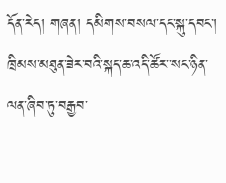དོན་རེད། གཞན། དམིགས་བསལ་དང་སྐུ་དབང་། ཁྲིམས་མཐུན་ཟེར་བའི་སྐད་ཆ་འདི་ཚོར་་སང་ཉིན་ལན་ཞིབ་ཏུ་བརྒྱབ་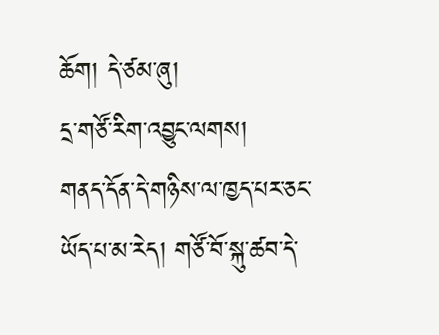ཆོག། དེ་ཙམ་ཞུ།
དྲ་གཙོ་རིག་འབྱུང་ལགས།
གནད་དོན་དེ་གཉིས་ལ་ཁྱད་པར་ཅང་ཡོད་པ་མ་རེད། གཙོ་བོ་སྐུ་ཚབ་དེ་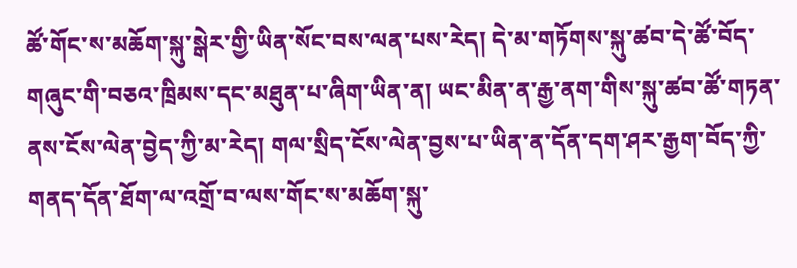ཚོ་གོང་ས་མཆོག་སྐུ་སྒེར་གྱི་ཡིན་སོང་བས་ལན་པས་རེད། དེ་མ་གཏོགས་སྐུ་ཚབ་དེ་ཚོ་བོད་གཞུང་གི་བཅའ་ཁྲིམས་དང་མཐུན་པ་ཞིག་ཡིན་ན། ཡང་མིན་ན་རྒྱ་ནག་གིས་སྐུ་ཚབ་ཚོ་གཏན་ནས་ངོས་ལེན་བྱེད་ཀྱི་མ་རེད། གལ་སྲིད་ངོས་ལེན་བྱས་པ་ཡིན་ན་དོན་དག་ཤར་རྒྱག་བོད་ཀྱི་གནད་དོན་ཐོག་ལ་འགྲོ་བ་ལས་གོང་ས་མཆོག་སྐུ་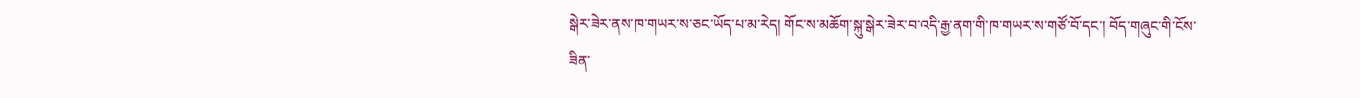སྒེར་ཟེར་ནས་ཁ་གཡར་ས་ཅང་ཡོད་པ་མ་རེད། གོང་ས་མཆོག་སྐུ་སྒེར་ཟེར་བ་འདི་རྒྱ་ནག་གི་ཁ་གཡར་ས་གཙོ་བོ་དང་། བོད་གཞུང་གི་ངོས་ཟིན་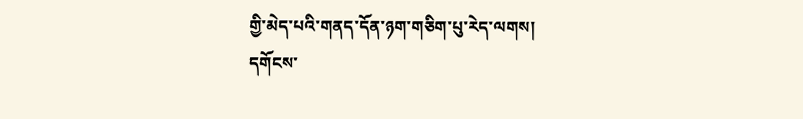གྱི་མེད་པའི་གནད་དོན་ཉག་གཅིག་པུ་རེད་ལགས།
དགོངས་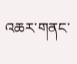འཆར་གནང་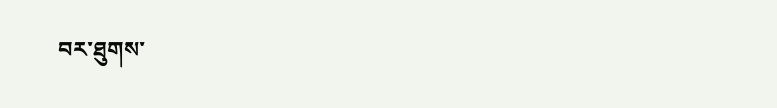བར་ཐུགས་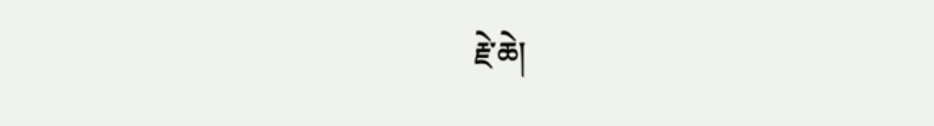རྗེ་ཆེ།